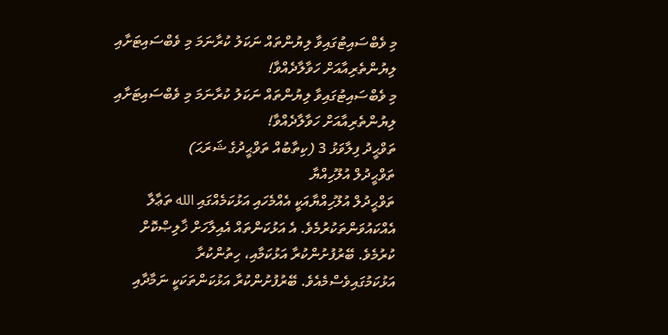މި ވެބްސައިޓުގައިވާ ލިޔުންތައް ނަކަލު ކުރާނަމަ މި ވެބްސައިޓަށާއި ލިޔުންތެރިއާއަށް ހަވާލާދެއްވާ!
މި ވެބްސައިޓުގައިވާ ލިޔުންތައް ނަކަލު ކުރާނަމަ މި ވެބްސައިޓަށާއި ލިޔުންތެރިއާއަށް ހަވާލާދެއްވާ!
ތަވްޙީދު ފިލާވަޅު 3 (ކިތާބުއް ތަވްޙީދުގެ ޝަރަޙަ)
ތަވްޙީދުލް އުލޫހިއްޔާ
ތަވްޙީދުލް އުލޫހިއްޔާއަކީ އެއްމެހައި އަޅުކަމެއްގައި الله ތަޢާލާ އެއްކައުވަންތަކުރުމެވެ. އެ އަޅުކަންތައް އެއިލާހަށް ޚާލިޞްކޮށް ކުރުމެވެ. ބޭރުފުށުންކުރާ އަޅުކަމާއި، ހިތުންކުރާ އަޅުކަމުގައިވެސްމެއެވެ. ބޭރުފުށުންކުރާ އަޅުކަންތަކަކީ ނަމާދާއި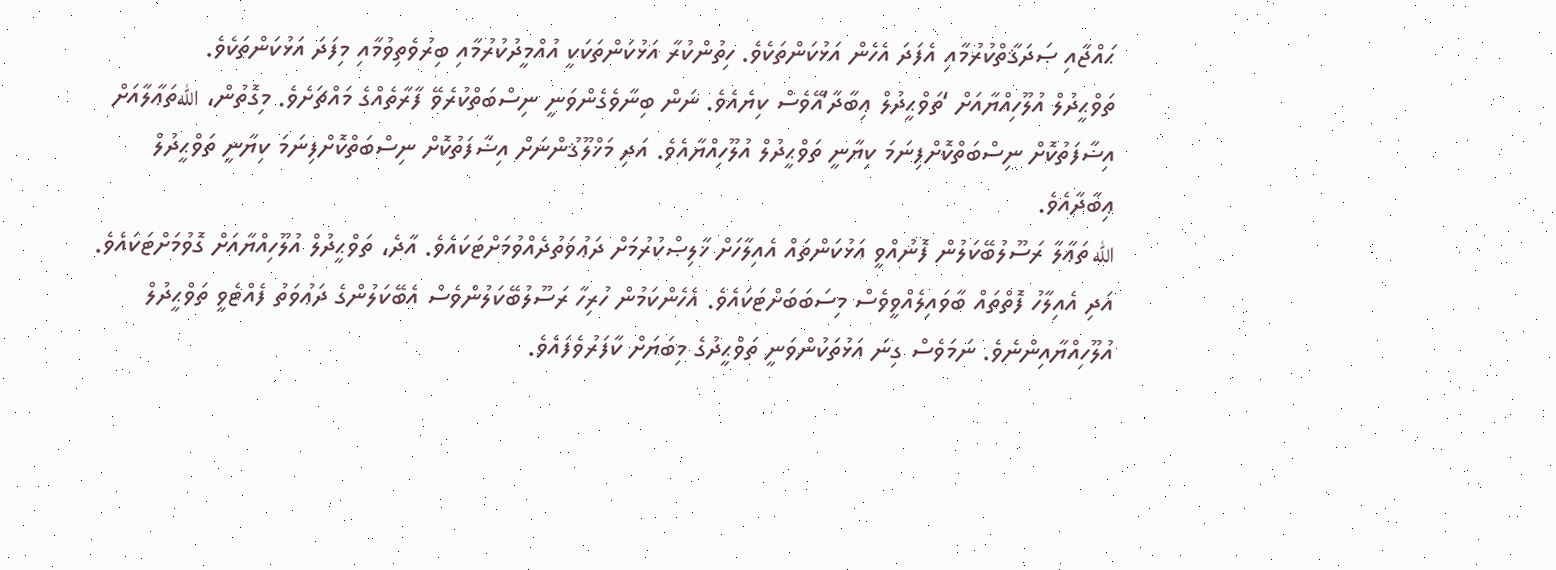ޙައްޖާއި ޞަދަޤާތްކުރުމާއި އެފަދަ އެހެން އަޅުކަންތަކެވެ. ހިތުންކުރާ އަޅުކަންތަކަކީ އުއްމީދުކުރުމާއި ބިރުވެތިވުމާއި މިފަދަ އަޅުކަންތަކެވެ.
ތަވްޙީދުލް އުލޫހިއްޔާއަށް ‘ތަވްޙީދުލް ޢިބާދާ’އޭވެސް ކިޔެއެވެ. ނަން ބިނާވެގެންވަނީ ނިސްބަތްކުރެވޭ ފާރާތެއްގެ މައްޗަށެވެ. މިގޮތުން، اللهތަޢާލާއަށް އިޟާފަތުކޮށް ނިސްބަތްކޮށްފިނަމަ ކިޔާނީ ތަވްޙީދުލް އުލޫހިއްޔާއެވެ. އަދި މަޚްލޫޤުންނަށް އިޟާފަތުކޮށް ނިސްބަތްކޮށްފިނަމަ ކިޔާނީ ތަވްޙީދުލް ޢިބާދާއެވެ.
الله ތަޢާލާ ރަސޫލުބޭކަލުން ފޮނުއްވީ އަޅުކަންތައް އެއިލާހަށް ޚާލިޞްކުރުމަށް ދަޢުވަތުދެއްވުމަށްޓަކައެވެ. އާދެ، ތަވްޙީދުލް އުލޫހިއްޔާއަށް ގޮވުމަށްޓަކައެވެ. އަދި އެއިލާހު ފޮތްތައް ބާވައިލެއްވީވެސް މިސަބަބަށްޓަކައެވެ. އެހެންކަމުން ހުރިހާ ރަސޫލުބޭކަލުންވެސް އެބޭކަލުންގެ ދަޢުވަތު ފެއްޓެވީ ތަވްޙީދުލް އުލޫހިއްޔާއިންނެވެ. ނަމަވެސް ގިނަ އަޅުތަކުންވަނީ ތަވްޙީދުގެ މިބަޔަށް ކާފަރުވެފައެވެ.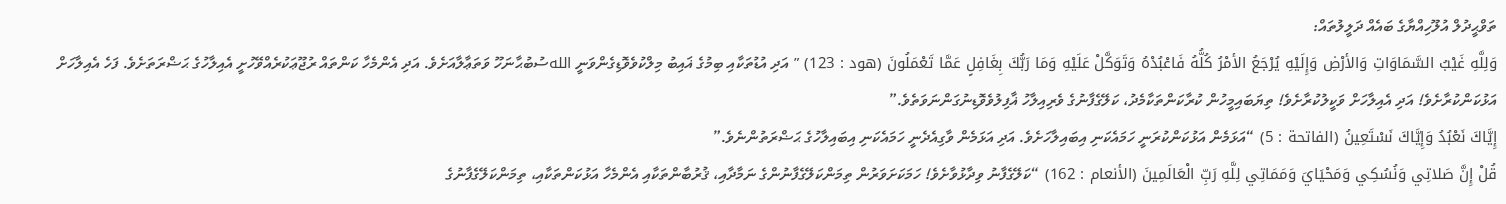ތަވްޙީދުލް އުލޫހިއްޔާގެ ބައެއް ދަލީލުތައް:
وَلِلَّهِ غَيْبُ السَّمَاوَاتِ وَالأرْضِ وَإِلَيْهِ يُرْجَعُ الأمْرُ كُلُّهُ فَاعْبُدْهُ وَتَوَكَّلْ عَلَيْهِ وَمَا رَبُّكَ بِغَافِلٍ عَمَّا تَعْمَلُونَ (هود : 123) ” އަދި އުޑުތަކާއި ބިމުގެ ޣައިބު މިލްކުވެވޮޑިގެންވަނީ اللهސުބުޙާނަހޫ ވަތަޢާލާއަށެވެ. އަދި އެންމެހާ ކަންތައް ރުޖޫޢަކުރެއްވޭހުށީ އެއިލާހުގެ ޙަޟްރަތަށެވެ. ފަހެ އެއިލާހަށް އަޅުކަންކުރާށެވެ! އަދި އެއިލާހަށް ވަކީލުކުރާށެވެ! ތިޔަބައިމީހުން ކުރާކަންތަކާމެދު، ކަލޭގެފާނުގެ ވެރިއިލާހު ޣާފިލުވެވޮޑިނުގަންނަވަތެވެ.”
إِيَّاكَ نَعْبُدُ وَإِيَّاكَ نَسْتَعِينُ (الفاتحة : 5) “އަޅަމެން އަޅުކަންކުރަނީ ހަމައެކަނި އިބައިލާހަށެވެ. އަދި އަޅަމެން ވާގިއެދެނީ ހަމައެކަނި އިބައިލާހުގެ ޙަޟްރަތުންނެވެ.”
قُلْ إِنَّ صَلاتِي وَنُسُكِي وَمَحْيَايَ وَمَمَاتِي لِلَّهِ رَبِّ الْعَالَمِينَ (الأنعام : 162) “ކަލޭގެފާނު ވިދާޅުވާށެވެ! ހަމަކަށަވަރުން ތިމަންކަލޭގެފާނުންގެ ނަމާދާއި، ޤުރުބާންތަކާއި އެންމެހާ އަޅުކަންތަކާއި، ތިމަންކަލޭގެފާނުގެ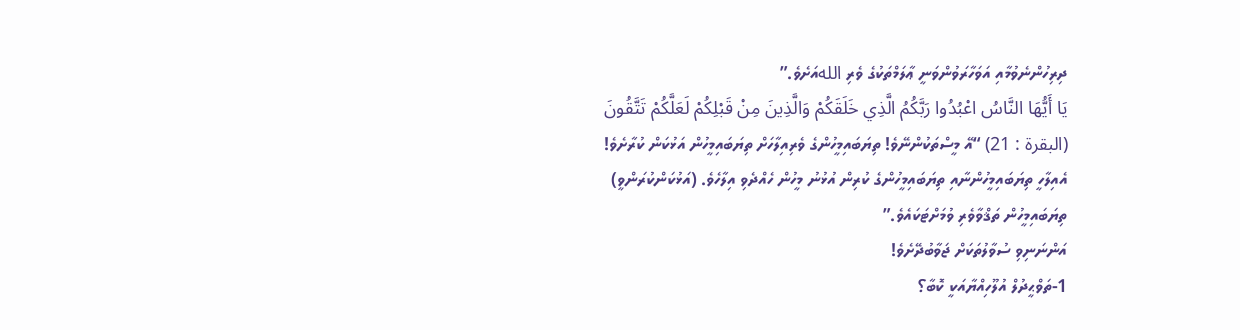ދިރިހުންނެވުމާއި އަވަހާރަވުންވަނީ ޢާލަމްތަކުގެ ވެރި اللهއަށެވެ.”
يَا أَيُّهَا النَّاسُ اعْبُدُوا رَبَّكُمُ الَّذِي خَلَقَكُمْ وَالَّذِينَ مِنْ قَبْلِكُمْ لَعَلَّكُمْ تَتَّقُونَ (البقرة : 21) “އޭ މީސްތަކުންނޭވެ! ތިޔަބައިމީހުންގެ ވެރިއިލާހަށް ތިޔަބައިމީހުން އަޅުކަން ކުރާށެވެ! އެއިލާހީ ތިޔަބައިމީހުންނާއި ތިޔަބައިމީހުންގެ ކުރިން އުޅުނު މީހުން ހެއްދެވި އިލާހެވެ. (އަޅުކަންކުރަންވީ) ތިޔަބައިމީހުން ތަޤްވާވެރި ވުމަށްޓަކައެވެ.”
އަންނަނިވި ސުވާލުތަކަށް ޖަވާބުދޭށެވެ!
1-ތަވްޙީދުލް އުލޫހިއްޔާއަކީ ކޮބާ؟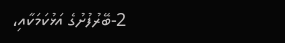2-ބޭރުފުށުގެ އަޅުކަމަކާއި،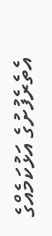އެތެރެފުށުގެ އަޅުކަމެއްގެ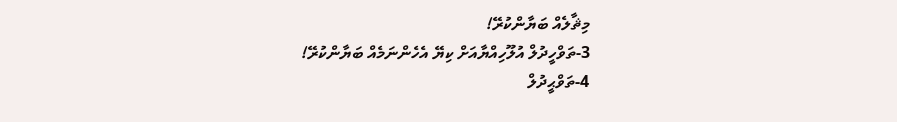މިޘާލެއް ބަޔާންކުރޭ!
3-ތަވްހީދުލް އުލޫހިއްޔާއަށް ކިޔޭ އެހެންނަމެއް ބަޔާންކުރޭ!
4-ތަވްޙީދުލް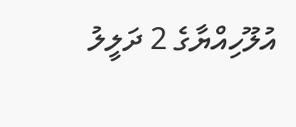އުލޫހިއްޔާގެ 2 ދަލީލު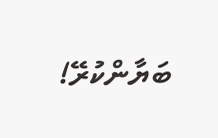ބަޔާންކުރޭ!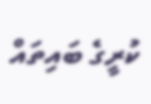ކުރީގެ ބައިތައް